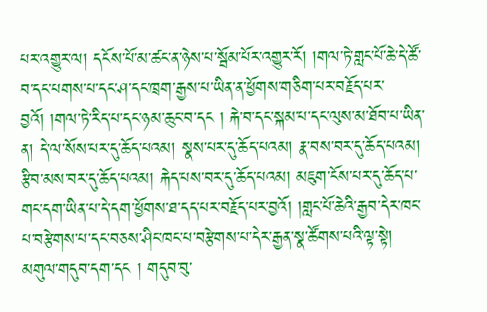པར་འགྱུར་ལ། དངོས་པོ་མ་ཚང་ན་ཉེས་པ་སྦོམ་པོར་འགྱུར་རོ། །གལ་ཏེ་གླང་པོ་ཆེ་དེ་ཚོ་བ་དང་པགས་པ་དང་ཤ་དང་ཁྲག་རྒྱས་པ་ཡིན་ན་ཕྱོགས་གཅིག་པར་བརྗོད་པར་བྱའོ། །གལ་ཏེ་རིད་པ་དང་ཉམ་ཆུང་བ་དང ། རྐེ་བ་དང་སྐམ་པ་དང་ལུས་མ་ཐོབ་པ་ཡིན་ན། དེ་ལ་སོས་པར་དུ་ཆོད་པའམ། སྣས་པར་དུ་ཆོད་པའམ། རྣ་བས་བར་དུ་ཆོད་པའམ། རྩིབ་མས་བར་དུ་ཆོད་པའམ། རྐེད་པས་བར་དུ་ཆོད་པའམ། མཇུག་ངོས་པར་དུ་ཆོད་པ་གང་དག་ཡིན་པ་དེ་དག་ཕྱོགས་ཐ་དད་པར་བརྗོད་པར་བྱའོ། །གླང་པོ་ཆེའི་རྒྱབ་དེར་ཁང་པ་བརྩེགས་པ་དང་བཅས་ཤིང་ཁང་པ་བརྩེགས་པ་དེར་རྒྱན་སྣ་ཚོགས་པའི་ལྟ་སྟེ། མགུལ་གདུབ་དག་དང ། གདུབ་བུ་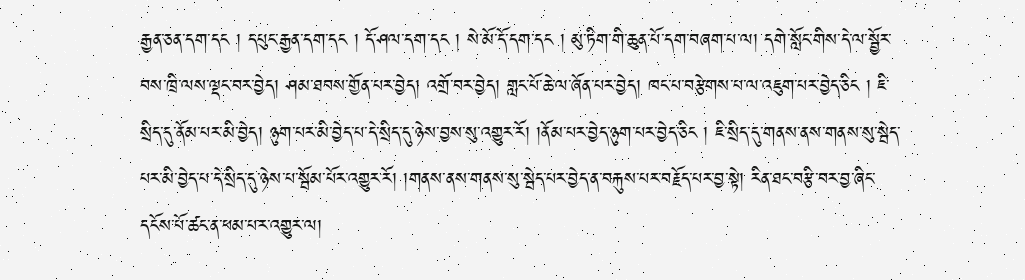རྒྱན་ཅན་དག་དང ། དཔུང་རྒྱན་དག་དང ། དོ་ཤལ་དག་དང ། སེ་མོ་དོ་དག་དང ། མུ་ཏིག་གི་ཆུན་པོ་དག་བཞག་པ་ལ། དགེ་སློང་གིས་དེ་ལ་སྦྱོར་བས་ཁྲི་ལས་ལྡང་བར་བྱེད། ཤམ་ཐབས་གྱོན་པར་བྱེད། འགྲོ་བར་བྱེད། གླང་པོ་ཆེ་ལ་ཞོན་པར་བྱེད། ཁང་པ་བརྩེགས་པ་ལ་འཇུག་པར་བྱེད་ཅིང ། ཇི་སྲིད་དུ་ནོམ་པར་མི་བྱེད། ཉུག་པར་མི་བྱེད་པ་དེ་སྲིད་དུ་ཉེས་བྱས་སུ་འགྱུར་རོ། །ནོམ་པར་བྱེད་ཉུག་པར་བྱེད་ཅིང ། ཇི་སྲིད་དུ་གནས་ནས་གནས་སུ་སྦེད་པར་མི་བྱེད་པ་དེ་སྲིད་དུ་ཉེས་པ་སྦོམ་པོར་འགྱུར་རོ། །གནས་ནས་གནས་སུ་སྦེད་པར་བྱེད་ན་བརྐུས་པར་བརྗོད་པར་བྱ་སྟེ། རིན་ཐང་བརྩི་བར་བྱ་ཞིང་དངོས་པོ་ཚང་ན་ཕམ་པར་འགྱུར་ལ།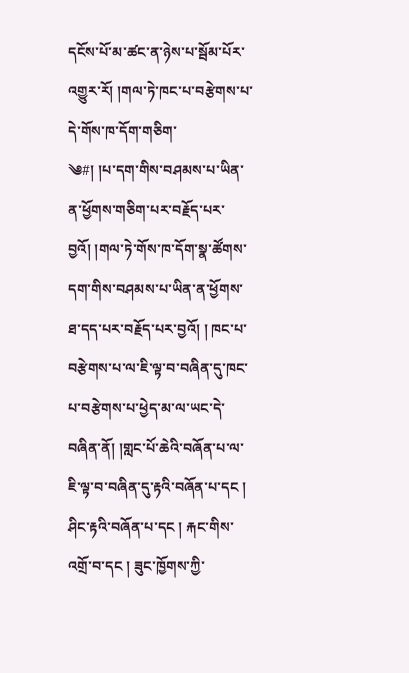དངོས་པོ་མ་ཚང་ན་ཉེས་པ་སྦོམ་པོར་འགྱུར་རོ། །གལ་ཏེ་ཁང་པ་བརྩེགས་པ་དེ་གོས་ཁ་དོག་གཅིག་
༄#། །པ་དག་གིས་བཤམས་པ་ཡིན་ན་ཕྱོགས་གཅིག་པར་བརྗོད་པར་བྱའོ། །གལ་ཏེ་གོས་ཁ་དོག་སྣ་ཚོགས་དག་གིས་བཤམས་པ་ཡིན་ན་ཕྱོགས་ཐ་དད་པར་བརྗོད་པར་བྱའོ། ། ཁང་པ་བརྩེགས་པ་ལ་ཇི་ལྟ་བ་བཞིན་དུ་ཁང་པ་བརྩེགས་པ་ཕྱེད་མ་ལ་ཡང་དེ་བཞིན་ནོ། །གླང་པོ་ཆེའི་བཞོན་པ་ལ་ཇི་ལྟ་བ་བཞིན་དུ་རྟའི་བཞོན་པ་དང ། ཤིང་རྟའི་བཞོན་པ་དང ། རྐང་གིས་འགྲོ་བ་དང ། ཟུང་ཁྱོགས་ཀྱི་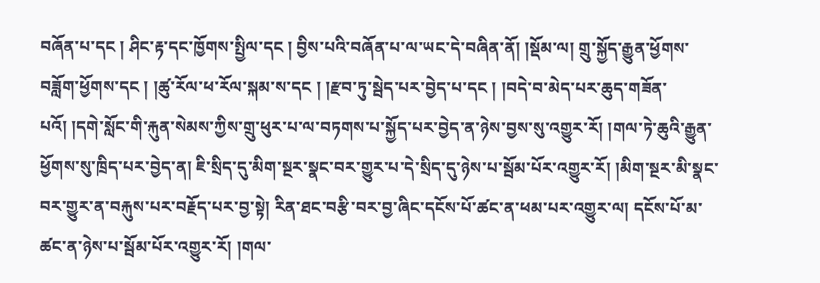བཞོན་པ་དང ། ཤིང་རྟ་དང་ཁྱོགས་སྤྱིལ་དང ། བྱིས་པའི་བཞོན་པ་ལ་ཡང་དེ་བཞིན་ནོ། །སྡོམ་ལ། གྲུ་སྐྱོད་རྒྱུན་ཕྱོགས་བཟློག་ཕྱོགས་དང ། །ཚུ་རོལ་ཕ་རོལ་སྐམ་ས་དང ། །རྫབ་ཏུ་སྦེད་པར་བྱེད་པ་དང ། །བདེ་བ་མེད་པར་ཆུད་གཟོན་པའོ། །དགེ་སློང་གི་རྐུན་སེམས་ཀྱིས་གྲུ་ཕུར་པ་ལ་བཏགས་པ་སྐྱོད་པར་བྱེད་ན་ཉེས་བྱས་སུ་འགྱུར་རོ། །གལ་ཏེ་ཆུའི་རྒྱུན་ཕྱོགས་སུ་ཁྲིད་པར་བྱེད་ན། ཇི་སྲིད་དུ་མིག་སྔར་སྣང་བར་གྱུར་པ་དེ་སྲིད་དུ་ཉེས་པ་སྦོམ་པོར་འགྱུར་རོ། །མིག་སྔར་མི་སྣང་བར་གྱུར་ན་བརྐུས་པར་བརྗོད་པར་བྱ་སྟེ། རིན་ཐང་བརྩི་བར་བྱ་ཞིང་དངོས་པོ་ཚང་ན་ཕམ་པར་འགྱུར་ལ། དངོས་པོ་མ་ཚང་ན་ཉེས་པ་སྦོམ་པོར་འགྱུར་རོ། །གལ་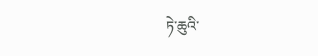ཏེ་ཆུའི་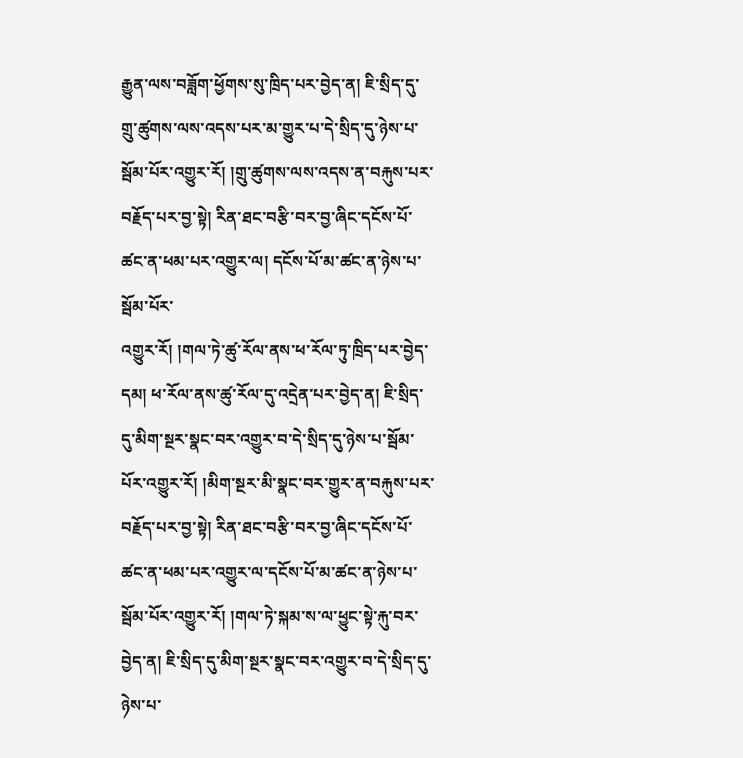རྒྱུན་ལས་བཟློག་ཕྱོགས་སུ་ཁྲིད་པར་བྱེད་ན། ཇི་སྲིད་དུ་གྲུ་ཚུགས་ལས་འདས་པར་མ་གྱུར་པ་དེ་སྲིད་དུ་ཉེས་པ་སྦོམ་པོར་འགྱུར་རོ། །གྲུ་ཚུགས་ལས་འདས་ན་བརྐུས་པར་བརྗོད་པར་བྱ་སྟེ། རིན་ཐང་བརྩི་བར་བྱ་ཞིང་དངོས་པོ་ཚང་ན་ཕམ་པར་འགྱུར་ལ། དངོས་པོ་མ་ཚང་ན་ཉེས་པ་སྦོམ་པོར་
འགྱུར་རོ། །གལ་ཏེ་ཚུ་རོལ་ནས་ཕ་རོལ་ཏུ་ཁྲིད་པར་བྱེད་དམ། ཕ་རོལ་ནས་ཚུ་རོལ་དུ་འདྲེན་པར་བྱེད་ན། ཇི་སྲིད་དུ་མིག་སྔར་སྣང་བར་འགྱུར་བ་དེ་སྲིད་དུ་ཉེས་པ་སྦོམ་པོར་འགྱུར་རོ། །མིག་སྔར་མི་སྣང་བར་གྱུར་ན་བརྐུས་པར་བརྗོད་པར་བྱ་སྟེ། རིན་ཐང་བརྩི་བར་བྱ་ཞིང་དངོས་པོ་ཚང་ན་ཕམ་པར་འགྱུར་ལ་དངོས་པོ་མ་ཚང་ན་ཉེས་པ་སྦོམ་པོར་འགྱུར་རོ། །གལ་ཏེ་སྐམ་ས་ལ་ཕྱུང་སྟེ་རྐུ་བར་བྱེད་ན། ཇི་སྲིད་དུ་མིག་སྔར་སྣང་བར་འགྱུར་བ་དེ་སྲིད་དུ་ཉེས་པ་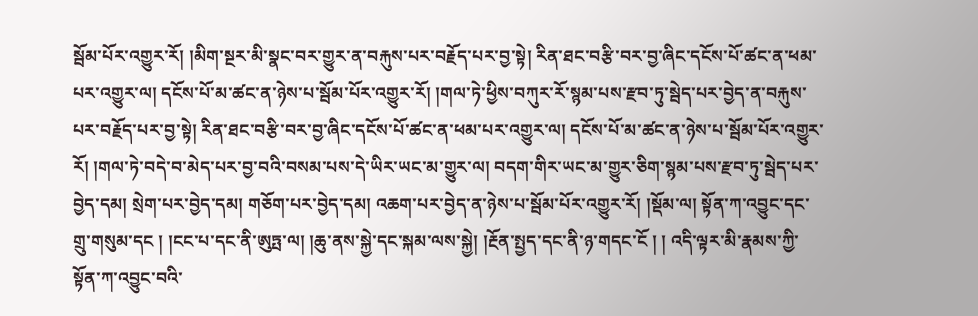སྦོམ་པོར་འགྱུར་རོ། །མིག་སྔར་མི་སྣང་བར་གྱུར་ན་བརྐུས་པར་བརྗོད་པར་བྱ་སྟེ། རིན་ཐང་བརྩི་བར་བྱ་ཞིང་དངོས་པོ་ཚང་ན་ཕམ་པར་འགྱུར་ལ། དངོས་པོ་མ་ཚང་ན་ཉེས་པ་སྦོམ་པོར་འགྱུར་རོ། །གལ་ཏེ་ཕྱིས་བཀུར་རོ་སྙམ་པས་རྫབ་ཏུ་སྦེད་པར་བྱེད་ན་བརྐུས་པར་བརྗོད་པར་བྱ་སྟེ། རིན་ཐང་བརྩི་བར་བྱ་ཞིང་དངོས་པོ་ཚང་ན་ཕམ་པར་འགྱུར་ལ། དངོས་པོ་མ་ཚང་ན་ཉེས་པ་སྦོམ་པོར་འགྱུར་རོ། །གལ་ཏེ་བདེ་བ་མེད་པར་བྱ་བའི་བསམ་པས་དེ་ཡིར་ཡང་མ་གྱུར་ལ། བདག་གིར་ཡང་མ་གྱུར་ཅིག་སྙམ་པས་རྫབ་ཏུ་སྦེད་པར་བྱེད་དམ། སྲེག་པར་བྱེད་དམ། གཅོག་པར་བྱེད་དམ། འཆག་པར་བྱེད་ན་ཉེས་པ་སྦོམ་པོར་འགྱུར་རོ། །སྡོམ་ལ། སྟོན་ཀ་འབྱུང་དང་གྲུ་གསུམ་དང ། །ངང་པ་དང་ནི་ཨུཏྤ་ལ། །ཆུ་ནས་སྐྱེ་དང་སྐམ་ལས་སྐྱེ། །རྔོན་སྤྱད་དང་ནི་ཉ་གདང་ངོ ། ། འདི་ལྟར་མི་རྣམས་ཀྱི་སྟོན་ཀ་འབྱུང་བའི་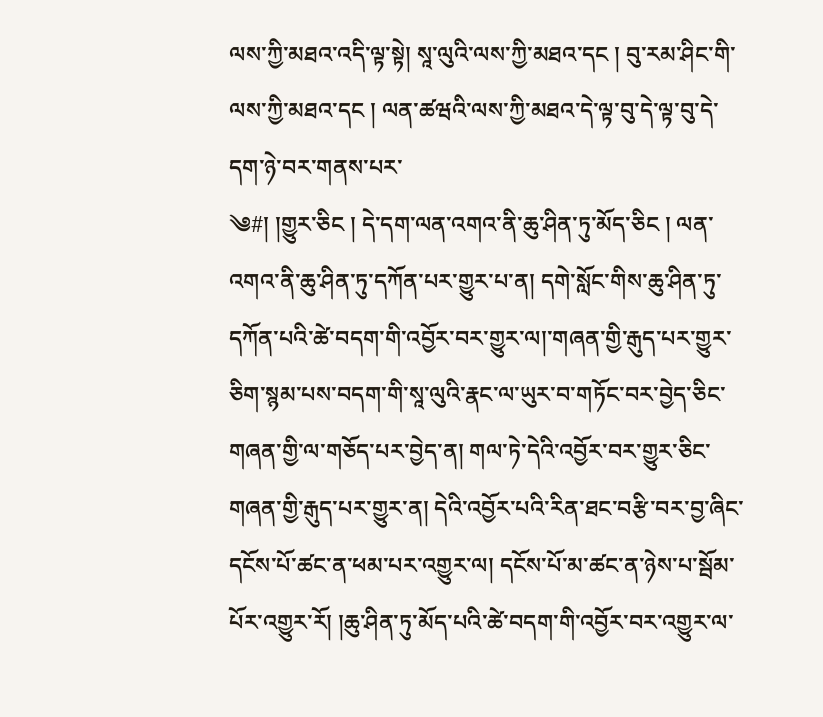ལས་ཀྱི་མཐའ་འདི་ལྟ་སྟེ། སཱ་ལུའི་ལས་ཀྱི་མཐའ་དང ། བུ་རམ་ཤིང་གི་ལས་ཀྱི་མཐའ་དང ། ལན་ཚཝའི་ལས་ཀྱི་མཐའ་དེ་ལྟ་བུ་དེ་ལྟ་བུ་དེ་དག་ཉེ་བར་གནས་པར་
༄#། །གྱུར་ཅིང ། དེ་དག་ལན་འགའ་ནི་ཆུ་ཤིན་ཏུ་མོད་ཅིང ། ལན་འགའ་ནི་ཆུ་ཤིན་ཏུ་དཀོན་པར་གྱུར་པ་ན། དགེ་སློང་གིས་ཆུ་ཤིན་ཏུ་དཀོན་པའི་ཚེ་བདག་གི་འབྱོར་བར་གྱུར་ལ།་གཞན་གྱི་རྒུད་པར་གྱུར་ཅིག་སྙམ་པས་བདག་གི་སཱ་ལུའི་རྣང་ལ་ཡུར་བ་གཏོང་བར་བྱེད་ཅིང་གཞན་གྱི་ལ་གཅོད་པར་བྱེད་ན། གལ་ཏེ་དེའི་འབྱོར་བར་གྱུར་ཅིང་གཞན་གྱི་རྒུད་པར་གྱུར་ན། དེའི་འབྱོར་པའི་རིན་ཐང་བརྩི་བར་བྱ་ཞིང་དངོས་པོ་ཚང་ན་ཕམ་པར་འགྱུར་ལ། དངོས་པོ་མ་ཚང་ན་ཉེས་པ་སྦོམ་པོར་འགྱུར་རོ། །ཆུ་ཤིན་ཏུ་མོད་པའི་ཚེ་བདག་གི་འབྱོར་བར་འགྱུར་ལ་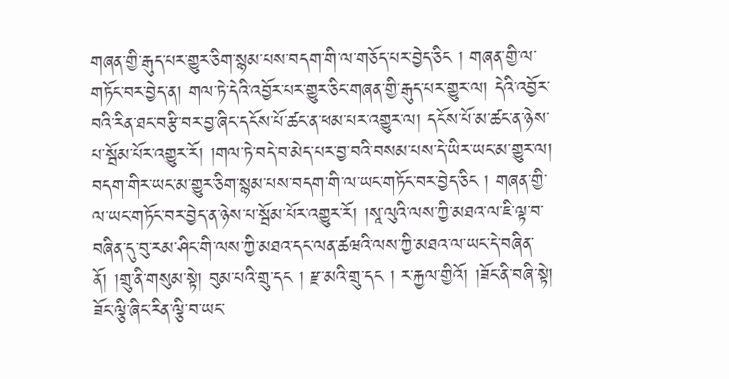གཞན་གྱི་རྒུད་པར་གྱུར་ཅིག་སྙམ་པས་བདག་གི་ལ་གཅོད་པར་བྱེད་ཅིང ། གཞན་གྱི་ལ་གཏོང་བར་བྱེད་ན། གལ་ཏེ་དེའི་འབྱོར་པར་གྱུར་ཅིང་གཞན་གྱི་རྒུད་པར་གྱུར་ལ། དེའི་འབྱོར་བའི་རིན་ཐང་བརྩི་བར་བྱ་ཞིང་དངོས་པོ་ཚང་ན་ཕམ་པར་འགྱུར་ལ། དངོས་པོ་མ་ཚང་ན་ཉེས་པ་སྦོམ་པོར་འགྱུར་རོ། །གལ་ཏེ་བདེ་བ་མེད་པར་བྱ་བའི་བསམ་པས་དེ་ཡིར་ཡང་མ་གྱུར་ལ། བདག་གིར་ཡང་མ་གྱུར་ཅིག་སྙམ་པས་བདག་གི་ལ་ཡང་གཏོང་བར་བྱེད་ཅིང ། གཞན་གྱི་ལ་ཡང་གཏོང་བར་བྱེད་ན་ཉེས་པ་སྦོམ་པོར་འགྱུར་རོ། །སཱ་ལུའི་ལས་ཀྱི་མཐའ་ལ་ཇི་ལྟ་བ་བཞིན་དུ་བུ་རམ་ཤིང་གི་ལས་ཀྱི་མཐའ་དང་ལན་ཚཝའི་ལས་ཀྱི་མཐའ་ལ་ཡང་དེ་བཞིན་ནོ། །གྲུ་ནི་གསུམ་སྟེ། བུམ་པའི་གྲུ་དང ། རྫ་མའི་གྲུ་དང ། ར་རྐྱལ་གྱིའོ། །ཟོང་ནི་བཞི་སྟེ། ཟོང་ལྕི་ཞིང་རིན་ལྕི་བ་ཡང་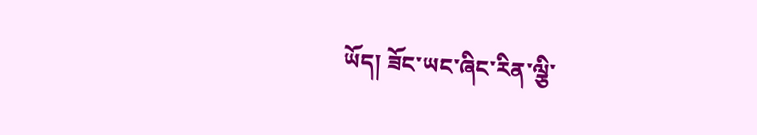ཡོད། ཟོང་ཡང་ཞིང་རིན་ལྕི་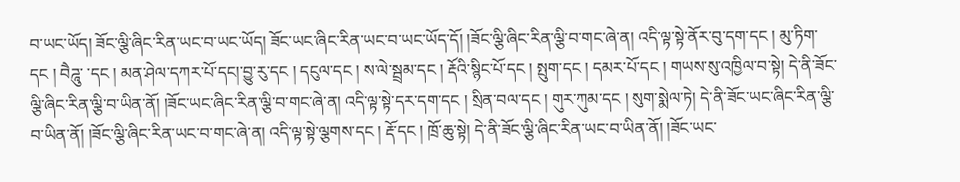བ་ཡང་ཡོད། ཟོང་ལྕི་ཞིང་རིན་ཡང་བ་ཡང་ཡོད། ཟོང་ཡང་ཞིང་རིན་ཡང་བ་ཡང་ཡོད་དོ། །ཟོང་ལྕི་ཞིང་རིན་ལྕི་བ་གང་ཞེ་ན། འདི་ལྟ་སྟེ་ནོར་བུ་དག་དང ། མུ་ཏིག་དང ། བཻཌཱུ་ ་དང ། མན་ཤེལ་དཀར་པོ་དང།་བྱུ་རུ་དང ། དངུལ་དང ། ས་ལེ་སྦྲམ་དང ། རྡོའི་སྙིང་པོ་དང ། སྤུག་དང ། དམར་པོ་དང ། གཡས་སུ་འཁྱིལ་བ་སྟེ། དེ་ནི་ཟོང་ལྕི་ཞིང་རིན་ལྕི་བ་ཡིན་ནོ། །ཟོང་ཡང་ཞིང་རིན་ལྕི་བ་གང་ཞེ་ན། འདི་ལྟ་སྟེ་དར་དག་དང ། སྲིན་བལ་དང ། གུར་ཀུམ་དང ། སུག་སྨེལ་ཏེ། དེ་ནི་ཟོང་ཡང་ཞིང་རིན་ལྕི་བ་ཡིན་ནོ། །ཟོང་ལྕི་ཞིང་རིན་ཡང་བ་གང་ཞེ་ན། འདི་ལྟ་སྟེ་ལྕགས་དང ། རྡོ་དང ། ཁྲོ་ཆུ་སྟེ། དེ་ནི་ཟོང་ལྕི་ཞིང་རིན་ཡང་བ་ཡིན་ནོ། །ཟོང་ཡང་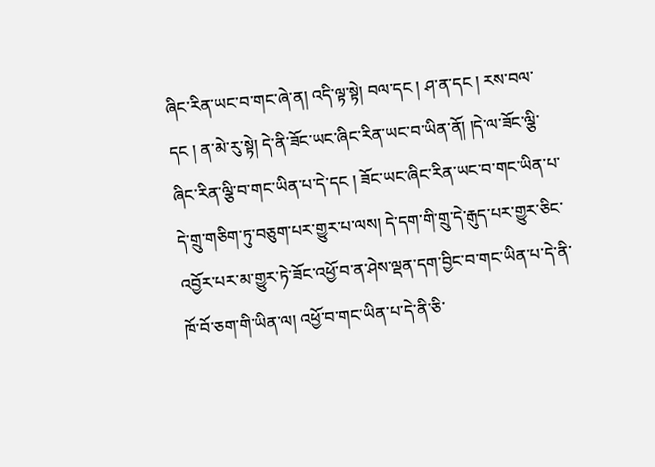ཞིང་རིན་ཡང་བ་གང་ཞེ་ན། འདི་ལྟ་སྟེ། བལ་དང ། ཤ་ན་དང ། རས་བལ་དང ། ན་མེ་རུ་སྟེ། དེ་ནི་ཟོང་ཡང་ཞིང་རིན་ཡང་བ་ཡིན་ནོ། །དེ་ལ་ཟོང་ལྕི་ཞིང་རིན་ལྕི་བ་གང་ཡིན་པ་དེ་དང ། ཟོང་ཡང་ཞིང་རིན་ཡང་བ་གང་ཡིན་པ་དེ་གྲུ་གཅིག་ཏུ་བཅུག་པར་གྱུར་པ་ལས། དེ་དག་གི་གྲུ་དེ་རྒུད་པར་གྱུར་ཅིང་འབྱོར་པར་མ་གྱུར་ཏེ་ཟོང་འཕྱོ་བ་ན་ཤེས་ལྡན་དག་བྱིང་བ་གང་ཡིན་པ་དེ་ནི་ཁོ་བོ་ཅག་གི་ཡིན་ལ། འཕྱོ་བ་གང་ཡིན་པ་དེ་ནི་ཅི་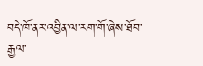བདེ་ཁོ་ནར་འབྱིན་ལ་རག་གོ་ཞེས་ཐོབ་རྒྱལ་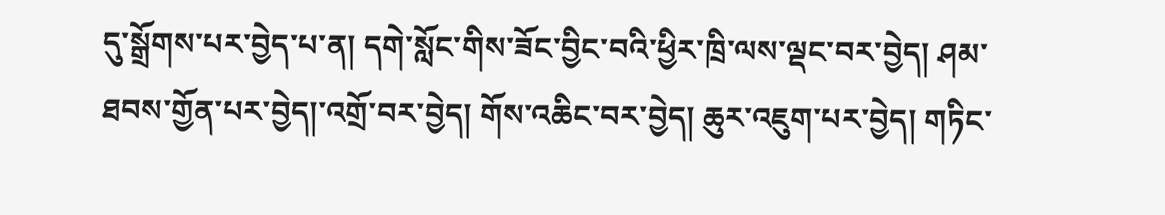དུ་སྒྲོགས་པར་བྱེད་པ་ན། དགེ་སློང་གིས་ཟོང་བྱིང་བའི་ཕྱིར་ཁྲི་ལས་ལྡང་བར་བྱེད། ཤམ་ཐབས་གྱོན་པར་བྱེད།་འགྲོ་བར་བྱེད། གོས་འཆིང་བར་བྱེད། ཆུར་འཇུག་པར་བྱེད། གཏིང་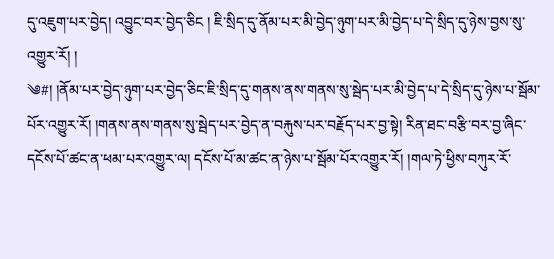དུ་འཇུག་པར་བྱེད། འབྱུང་བར་བྱེད་ཅིང ། ཇི་སྲིད་དུ་ནོམ་པར་མི་བྱེད་ཉུག་པར་མི་བྱེད་པ་དེ་སྲིད་དུ་ཉེས་བྱས་སུ་འགྱུར་རོ། །
༄#། །ནོམ་པར་བྱེད་ཉུག་པར་བྱེད་ཅིང་ཇི་སྲིད་དུ་གནས་ནས་གནས་སུ་སྦེད་པར་མི་བྱེད་པ་དེ་སྲིད་དུ་ཉེས་པ་སྦོམ་པོར་འགྱུར་རོ། །གནས་ནས་གནས་སུ་སྦེད་པར་བྱེད་ན་བརྐུས་པར་བརྗོད་པར་བྱ་སྟེ། རིན་ཐང་བརྩི་བར་བྱ་ཞིང་དངོས་པོ་ཚང་ན་ཕམ་པར་འགྱུར་ལ། དངོས་པོ་མ་ཚང་ན་ཉེས་པ་སྦོམ་པོར་འགྱུར་རོ། །གལ་ཏེ་ཕྱིས་བཀུར་རོ་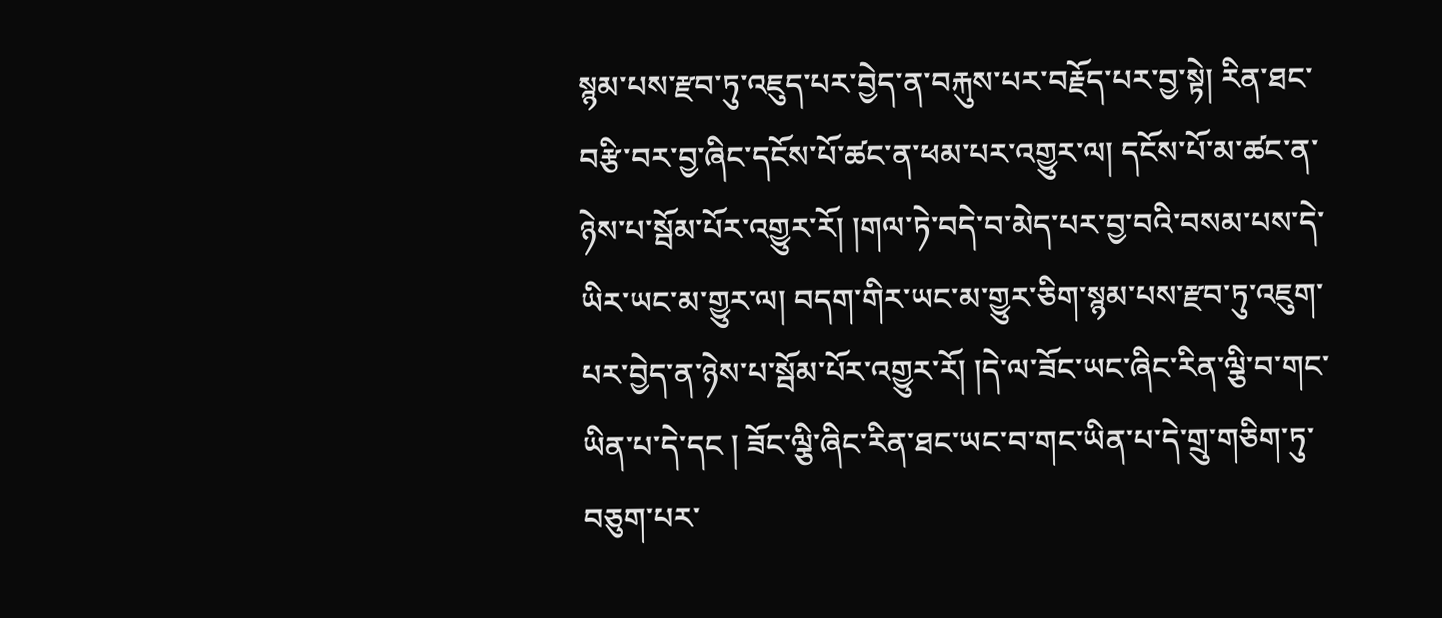སྙམ་པས་རྫབ་ཏུ་འཇུད་པར་བྱེད་ན་བརྐུས་པར་བརྗོད་པར་བྱ་སྟེ། རིན་ཐང་བརྩི་བར་བྱ་ཞིང་དངོས་པོ་ཚང་ན་ཕམ་པར་འགྱུར་ལ། དངོས་པོ་མ་ཚང་ན་ཉེས་པ་སྦོམ་པོར་འགྱུར་རོ། །གལ་ཏེ་བདེ་བ་མེད་པར་བྱ་བའི་བསམ་པས་དེ་ཡིར་ཡང་མ་གྱུར་ལ། བདག་གིར་ཡང་མ་གྱུར་ཅིག་སྙམ་པས་རྫབ་ཏུ་འཇུག་པར་བྱེད་ན་ཉེས་པ་སྦོམ་པོར་འགྱུར་རོ། །དེ་ལ་ཟོང་ཡང་ཞིང་རིན་ལྕི་བ་གང་ཡིན་པ་དེ་དང ། ཟོང་ལྕི་ཞིང་རིན་ཐང་ཡང་བ་གང་ཡིན་པ་དེ་གྲུ་གཅིག་ཏུ་བཅུག་པར་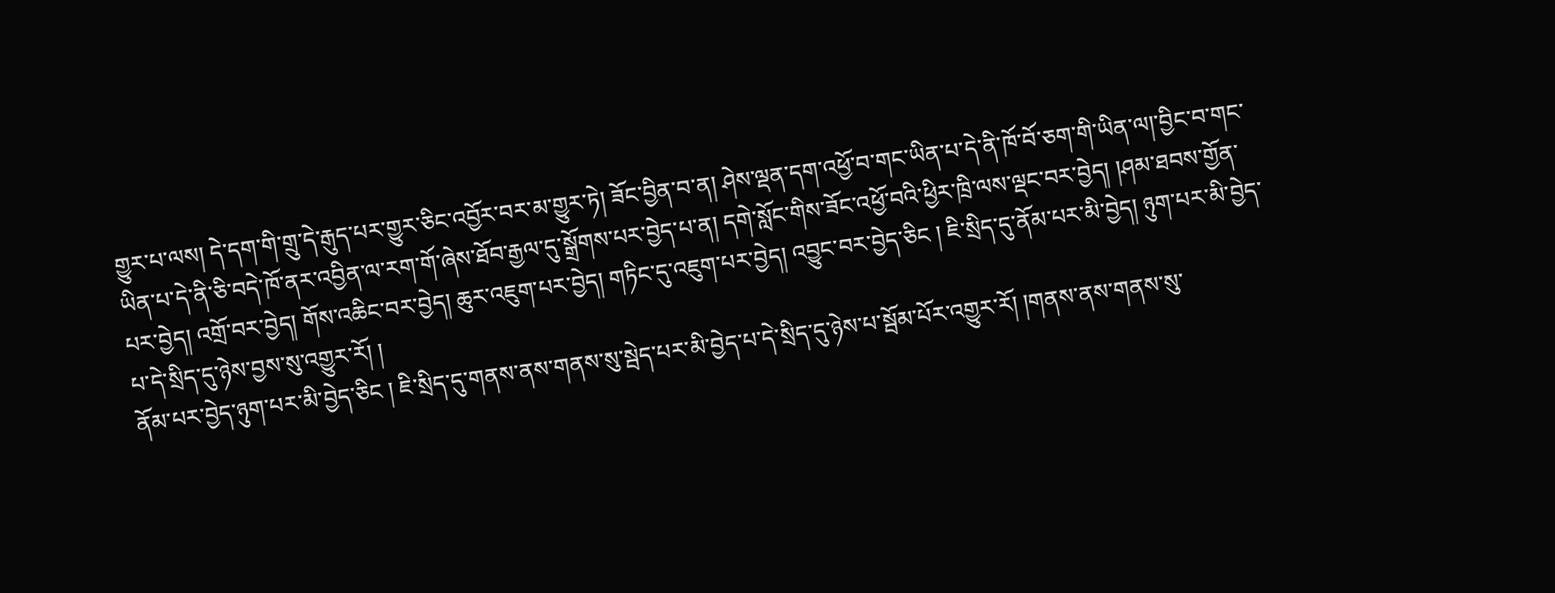གྱུར་པ་ལས། དེ་དག་གི་གྲུ་དེ་རྒུད་པར་གྱུར་ཅིང་འབྱོར་བར་མ་གྱུར་ཏེ། ཟོང་བྱིན་བ་ན། ཤེས་ལྡན་དག་འཕྱོ་བ་གང་ཡིན་པ་དེ་ནི་ཁོ་བོ་ཅག་གི་ཡིན་ལ།་བྱིང་བ་གང་ཡིན་པ་དེ་ནི་ཅི་བདེ་ཁོ་ནར་འབྱིན་ལ་རག་གོ་ཞེས་ཐོབ་རྒྱལ་དུ་སྒྲོགས་པར་བྱེད་པ་ན། དགེ་སློང་གིས་ཟོང་འཕྱོ་བའི་ཕྱིར་ཁྲི་ལས་ལྡང་བར་བྱེད། །ཤམ་ཐབས་གྱོན་པར་བྱེད། འགྲོ་བར་བྱེད། གོས་འཆིང་བར་བྱེད། ཆུར་འཇུག་པར་བྱེད། གཏིང་དུ་འཇུག་པར་བྱེད། འབྱུང་བར་བྱེད་ཅིང ། ཇི་སྲིད་དུ་ནོམ་པར་མི་བྱེད། ཉུག་པར་མི་བྱེད་པ་དེ་སྲིད་དུ་ཉེས་བྱས་སུ་འགྱུར་རོ། །
ནོམ་པར་བྱེད་ཉུག་པར་མི་བྱེད་ཅིང ། ཇི་སྲིད་དུ་གནས་ནས་གནས་སུ་སྦེད་པར་མི་བྱེད་པ་དེ་སྲིད་དུ་ཉེས་པ་སྦོམ་པོར་འགྱུར་རོ། །གནས་ནས་གནས་སུ་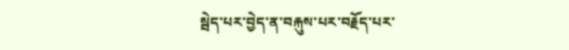སྦེད་པར་བྱེད་ན་བརྐུས་པར་བརྗོད་པར་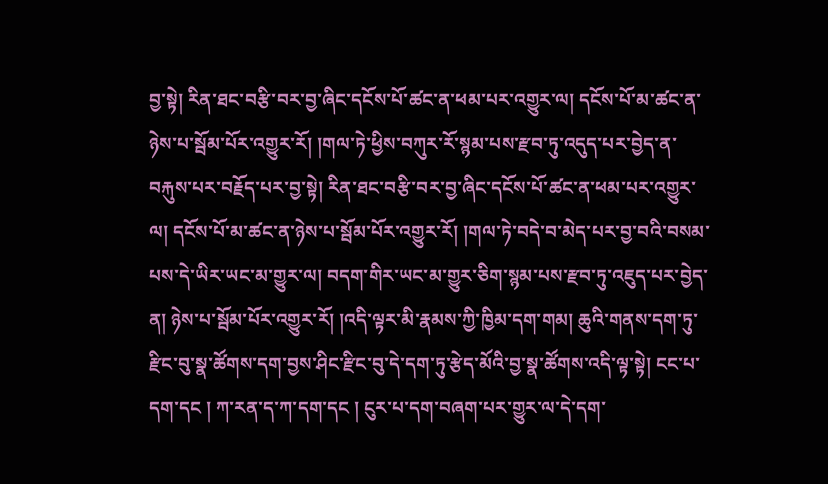བྱ་སྟེ། རིན་ཐང་བརྩི་བར་བྱ་ཞིང་དངོས་པོ་ཚང་ན་ཕམ་པར་འགྱུར་ལ། དངོས་པོ་མ་ཚང་ན་ཉེས་པ་སྦོམ་པོར་འགྱུར་རོ། །གལ་ཏེ་ཕྱིས་བཀུར་རོ་སྙམ་པས་རྫབ་ཏུ་འདུད་པར་བྱེད་ན་བརྐུས་པར་བརྗོད་པར་བྱ་སྟེ། རིན་ཐང་བརྩི་བར་བྱ་ཞིང་དངོས་པོ་ཚང་ན་ཕམ་པར་འགྱུར་ལ། དངོས་པོ་མ་ཚང་ན་ཉེས་པ་སྦོམ་པོར་འགྱུར་རོ། །གལ་ཏེ་བདེ་བ་མེད་པར་བྱ་བའི་བསམ་པས་དེ་ཡིར་ཡང་མ་གྱུར་ལ། བདག་གིར་ཡང་མ་གྱུར་ཅིག་སྙམ་པས་རྫབ་ཏུ་འཇུད་པར་བྱེད་ན། ཉེས་པ་སྦོམ་པོར་འགྱུར་རོ། །འདི་ལྟར་མི་རྣམས་ཀྱི་ཁྱིམ་དག་གམ། ཆུའི་གནས་དག་ཏུ་རྫིང་བུ་སྣ་ཚོགས་དག་བྱས་ཤིང་རྫིང་བུ་དེ་དག་ཏུ་རྩེད་མོའི་བྱ་སྣ་ཚོགས་འདི་ལྟ་སྟེ། ངང་པ་དག་དང ། ཀ་རན་ད་ཀ་དག་དང ། ངུར་པ་དག་བཞག་པར་གྱུར་ལ་དེ་དག་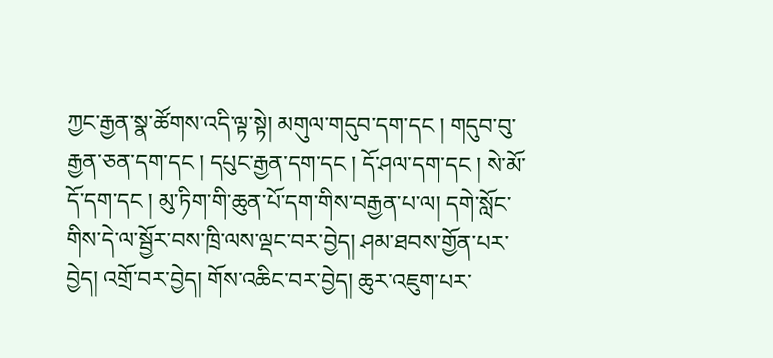ཀྱང་རྒྱན་སྣ་ཚོགས་འདི་ལྟ་སྟེ། མགུལ་གདུབ་དག་དང ། གདུབ་བུ་རྒྱན་ཅན་དག་དང ། དཔུང་རྒྱན་དག་དང ། དོ་ཤལ་དག་དང ། སེ་མོ་དོ་དག་དང ། མུ་ཏིག་གི་ཆུན་པོ་དག་གིས་བརྒྱན་པ་ལ། དགེ་སློང་གིས་དེ་ལ་སྦྱོར་བས་ཁྲི་ལས་ལྡང་བར་བྱེད། ཤམ་ཐབས་གྱོན་པར་བྱེད། འགྲོ་བར་བྱེད། གོས་འཆིང་བར་བྱེད། ཆུར་འཇུག་པར་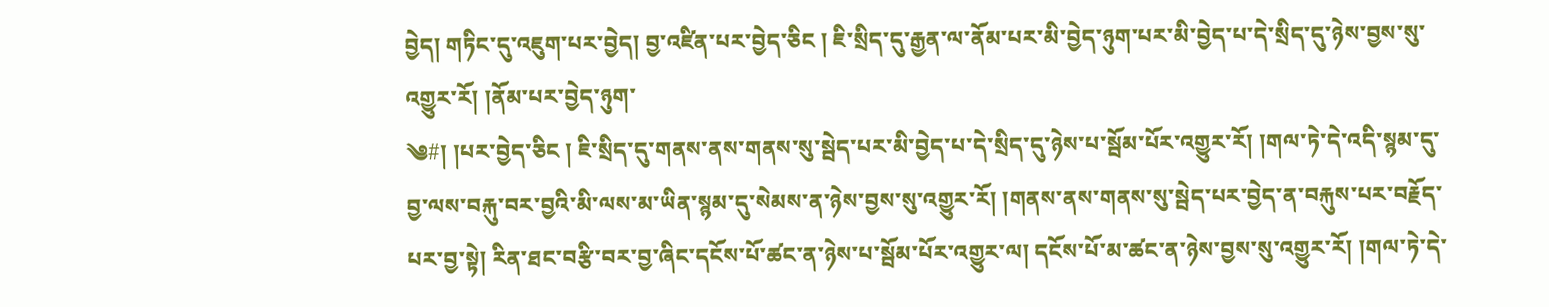བྱེད། གཏིང་དུ་འཇུག་པར་བྱེད། བྱ་འཛིན་པར་བྱེད་ཅིང ། ཇི་སྲིད་དུ་རྒྱན་ལ་ནོམ་པར་མི་བྱེད་ཉུག་པར་མི་བྱེད་པ་དེ་སྲིད་དུ་ཉེས་བྱས་སུ་འགྱུར་རོ། །ནོམ་པར་བྱེད་ཉུག་
༄#། །པར་བྱེད་ཅིང ། ཇི་སྲིད་དུ་གནས་ནས་གནས་སུ་སྦེད་པར་མི་བྱེད་པ་དེ་སྲིད་དུ་ཉེས་པ་སྦོམ་པོར་འགྱུར་རོ། །གལ་ཏེ་དེ་འདི་སྙམ་དུ་བྱ་ལས་བརྐུ་བར་བྱའི་མི་ལས་མ་ཡིན་སྙམ་དུ་སེམས་ན་ཉེས་བྱས་སུ་འགྱུར་རོ། །གནས་ནས་གནས་སུ་སྦེད་པར་བྱེད་ན་བརྐུས་པར་བརྗོད་པར་བྱ་སྟེ། རིན་ཐང་བརྩི་བར་བྱ་ཞིང་དངོས་པོ་ཚང་ན་ཉེས་པ་སྦོམ་པོར་འགྱུར་ལ། དངོས་པོ་མ་ཚང་ན་ཉེས་བྱས་སུ་འགྱུར་རོ། །གལ་ཏེ་དེ་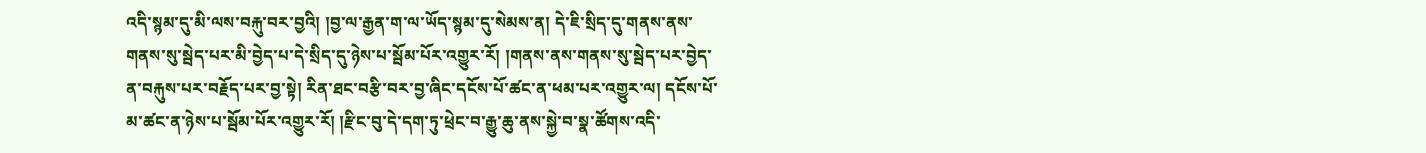འདི་སྙམ་དུ་མི་ལས་བརྐུ་བར་བྱའི། །བྱ་ལ་རྒྱན་ག་ལ་ཡོད་སྙམ་དུ་སེམས་ན། དེ་ཇི་སྲིད་དུ་གནས་ནས་གནས་སུ་སྦེད་པར་མི་བྱེད་པ་དེ་སྲིད་དུ་ཉེས་པ་སྦོམ་པོར་འགྱུར་རོ། །གནས་ནས་གནས་སུ་སྦེད་པར་བྱེད་ན་བརྐུས་པར་བརྗོད་པར་བྱ་སྟེ། རིན་ཐང་བརྩི་བར་བྱ་ཞིང་དངོས་པོ་ཚང་ན་ཕམ་པར་འགྱུར་ལ། དངོས་པོ་མ་ཚང་ན་ཉེས་པ་སྦོམ་པོར་འགྱུར་རོ། །རྫིང་བུ་དེ་དག་ཏུ་ཕྲེང་བ་རྒྱུ་ཆུ་ནས་སྐྱེ་བ་སྣ་ཚོགས་འདི་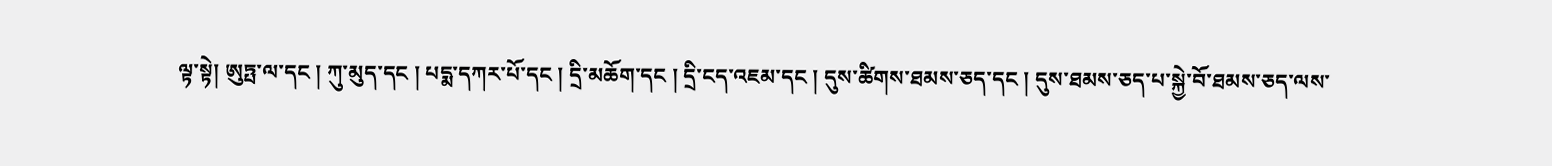ལྟ་སྟེ། ཨུཏྤ་ལ་དང ། ཀུ་མུད་དང ། པདྨ་དཀར་པོ་དང ། དྲི་མཆོག་དང ། དྲི་ངད་འཇམ་དང ། དུས་ཚིགས་ཐམས་ཅད་དང ། དུས་ཐམས་ཅད་པ་སྐྱེ་བོ་ཐམས་ཅད་ལས་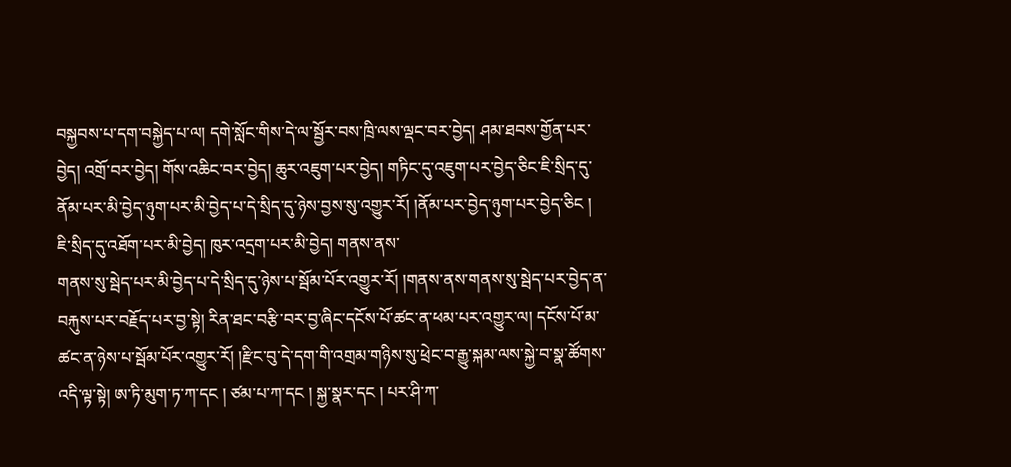བསྐྱབས་པ་དག་བསྐྱེད་པ་ལ། དགེ་སློང་གིས་དེ་ལ་སྦྱོར་བས་ཁྲི་ལས་ལྡང་བར་བྱེད། ཤམ་ཐབས་གྱོན་པར་བྱེད། འགྲོ་བར་བྱེད། གོས་འཆིང་བར་བྱེད། ཆུར་འཇུག་པར་བྱེད། གཏིང་དུ་འཇུག་པར་བྱེད་ཅིང་ཇི་སྲིད་དུ་ནོམ་པར་མི་བྱེད་ཉུག་པར་མི་བྱེད་པ་དེ་སྲིད་དུ་ཉེས་བྱས་སུ་འགྱུར་རོ། །ནོམ་པར་བྱེད་ཉུག་པར་བྱེད་ཅིང ། ཇི་སྲིད་དུ་འཐོག་པར་མི་བྱེད། ཁུར་འདྲག་པར་མི་བྱེད། གནས་ནས་
གནས་སུ་སྦེད་པར་མི་བྱེད་པ་དེ་སྲིད་དུ་ཉེས་པ་སྦོམ་པོར་འགྱུར་རོ། །གནས་ནས་གནས་སུ་སྦེད་པར་བྱེད་ན་བརྐུས་པར་བརྗོད་པར་བྱ་སྟེ། རིན་ཐང་བརྩི་བར་བྱ་ཞིང་དངོས་པོ་ཚང་ན་ཕམ་པར་འགྱུར་ལ། དངོས་པོ་མ་ཚང་ན་ཉེས་པ་སྦོམ་པོར་འགྱུར་རོ། །རྫིང་བུ་དེ་དག་གི་འགྲམ་གཉིས་སུ་ཕྲེང་བ་རྒྱུ་སྐམ་ལས་སྐྱེ་བ་སྣ་ཚོགས་འདི་ལྟ་སྟེ། ཨ་ཏི་མུག་ཏ་ཀ་དང ། ཙམ་པ་ཀ་དང ། སྐྱ་སྣར་དང ། པར་ཤི་ཀ་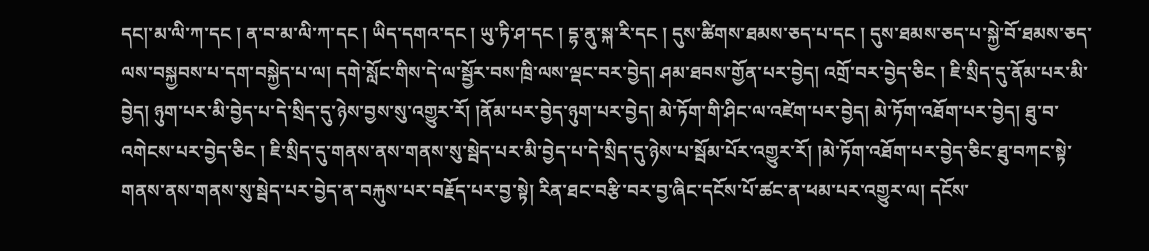དང།་མ་ལི་ཀ་དང ། ན་བ་མ་ལི་ཀ་དང ། ཡིད་དགའ་དང ། ཡུ་ཏི་ཤ་དང ། དྷ་ནུ་སྐ་རི་དང ། དུས་ཚིགས་ཐམས་ཅད་པ་དང ། དུས་ཐམས་ཅད་པ་སྐྱེ་བོ་ཐམས་ཅད་ལས་བསྐྱབས་པ་དག་བསྐྱེད་པ་ལ། དགེ་སློང་གིས་དེ་ལ་སྦྱོར་བས་ཁྲི་ལས་ལྡང་བར་བྱེད། ཤམ་ཐབས་གྱོན་པར་བྱེད། འགྲོ་བར་བྱེད་ཅིང ། ཇི་སྲིད་དུ་ནོམ་པར་མི་བྱེད། ཉུག་པར་མི་བྱེད་པ་དེ་སྲིད་དུ་ཉེས་བྱས་སུ་འགྱུར་རོ། །ནོམ་པར་བྱེད་ཉུག་པར་བྱེད། མེ་ཏོག་གི་ཤིང་ལ་འཛེག་པར་བྱེད། མེ་ཏོག་འཐོག་པར་བྱེད། ཐུ་བ་འགེངས་པར་བྱེད་ཅིང ། ཇི་སྲིད་དུ་གནས་ནས་གནས་སུ་སྦེད་པར་མི་བྱེད་པ་དེ་སྲིད་དུ་ཉེས་པ་སྦོམ་པོར་འགྱུར་རོ། །མེ་ཏོག་འཐོག་པར་བྱེད་ཅིང་ཐུ་བཀང་སྟེ་གནས་ནས་གནས་སུ་སྦེད་པར་བྱེད་ན་བརྐུས་པར་བརྗོད་པར་བྱ་སྟེ། རིན་ཐང་བརྩི་བར་བྱ་ཞིང་དངོས་པོ་ཚང་ན་ཕམ་པར་འགྱུར་ལ། དངོས་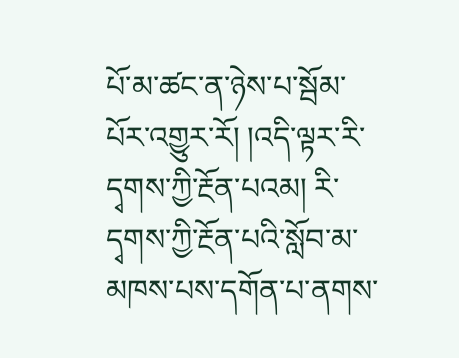པོ་མ་ཚང་ན་ཉེས་པ་སྦོམ་པོར་འགྱུར་རོ། །འདི་ལྟར་རི་དྭགས་ཀྱི་རྔོན་པའམ། རི་དྭགས་ཀྱི་རྔོན་པའི་སློབ་མ་མཁས་པས་དགོན་པ་ནགས་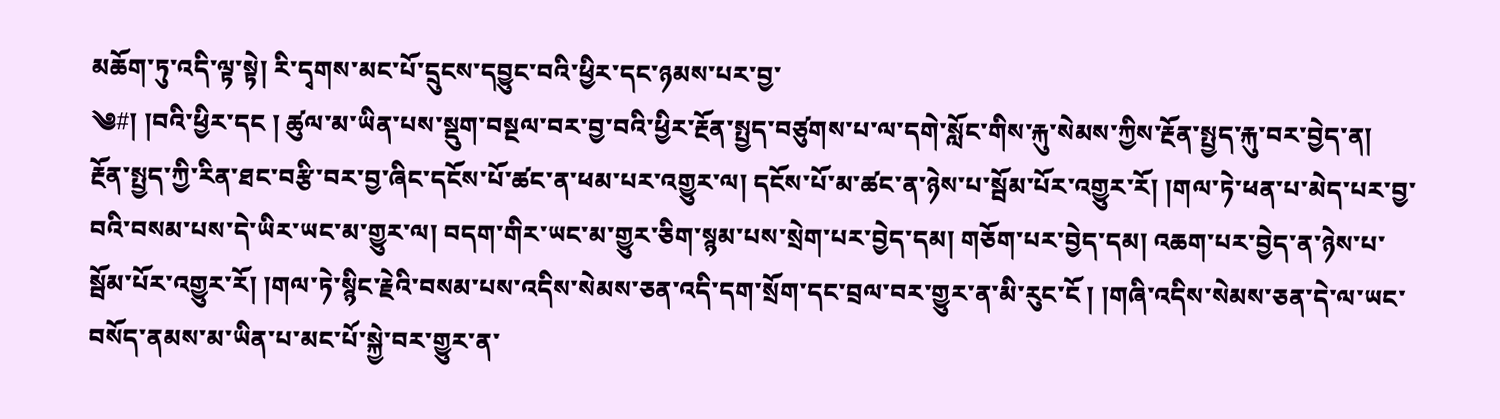མཆོག་ཏུ་འདི་ལྟ་སྟེ། རི་དྭགས་མང་པོ་དྲུངས་དབྱུང་བའི་ཕྱིར་དང་ཉམས་པར་བྱ་
༄#། །བའི་ཕྱིར་དང ། ཚུལ་མ་ཡིན་པས་སྡུག་བསྔལ་བར་བྱ་བའི་ཕྱིར་རྔོན་སྤྱད་བཙུགས་པ་ལ་དགེ་སློང་གིས་རྐུ་སེམས་ཀྱིས་རྔོན་སྤྱད་རྐུ་བར་བྱེད་ན། རྔོན་སྤྱད་ཀྱི་རིན་ཐང་བརྩི་བར་བྱ་ཞིང་དངོས་པོ་ཚང་ན་ཕམ་པར་འགྱུར་ལ། དངོས་པོ་མ་ཚང་ན་ཉེས་པ་སྦོམ་པོར་འགྱུར་རོ། །གལ་ཏེ་ཕན་པ་མེད་པར་བྱ་བའི་བསམ་པས་དེ་ཡིར་ཡང་མ་གྱུར་ལ། བདག་གིར་ཡང་མ་གྱུར་ཅིག་སྙམ་པས་སྲེག་པར་བྱེད་དམ། གཅོག་པར་བྱེད་དམ། འཆག་པར་བྱེད་ན་ཉེས་པ་སྦོམ་པོར་འགྱུར་རོ། །གལ་ཏེ་སྙིང་རྗེའི་བསམ་པས་འདིས་སེམས་ཅན་འདི་དག་སྲོག་དང་བྲལ་བར་གྱུར་ན་མི་རུང་ངོ ། །གཞི་འདིས་སེམས་ཅན་དེ་ལ་ཡང་བསོད་ནམས་མ་ཡིན་པ་མང་པོ་སྐྱེ་བར་གྱུར་ན་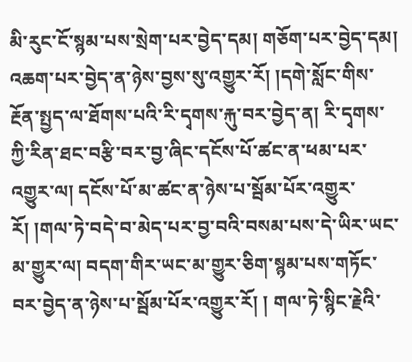མི་རུང་ངོ་སྙམ་པས་སྲེག་པར་བྱེད་དམ། གཅོག་པར་བྱེད་དམ། འཆག་པར་བྱེད་ན་ཉེས་བྱས་སུ་འགྱུར་རོ། །དགེ་སློང་གིས་རྔོན་སྤྱད་ལ་ཐོགས་པའི་རི་དྭགས་རྐུ་བར་བྱེད་ན། རི་དྭགས་ཀྱི་རིན་ཐང་བརྩི་བར་བྱ་ཞིང་དངོས་པོ་ཚང་ན་ཕམ་པར་འགྱུར་ལ། དངོས་པོ་མ་ཚང་ན་ཉེས་པ་སྦོམ་པོར་འགྱུར་རོ། །གལ་ཏེ་བདེ་བ་མེད་པར་བྱ་བའི་བསམ་པས་དེ་ཡིར་ཡང་མ་གྱུར་ལ། བདག་གིར་ཡང་མ་གྱུར་ཅིག་སྙམ་པས་གཏོང་བར་བྱེད་ན་ཉེས་པ་སྦོམ་པོར་འགྱུར་རོ། ། གལ་ཏེ་སྙིང་རྗེའི་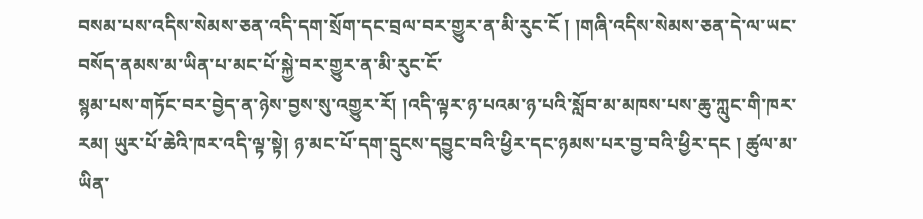བསམ་པས་འདིས་སེམས་ཅན་འདི་དག་སྲོག་དང་བྲལ་བར་གྱུར་ན་མི་རུང་ངོ ། །གཞི་འདིས་སེམས་ཅན་དེ་ལ་ཡང་བསོད་ནམས་མ་ཡིན་པ་མང་པོ་སྐྱེ་བར་གྱུར་ན་མི་རུང་ངོ་
སྙམ་པས་གཏོང་བར་བྱེད་ན་ཉེས་བྱས་སུ་འགྱུར་རོ། །འདི་ལྟར་ཉ་པའམ་ཉ་པའི་སློབ་མ་མཁས་པས་ཆུ་ཀླུང་གི་ཁར་རམ། ཡུར་པོ་ཆེའི་ཁར་འདི་ལྟ་སྟེ། ཉ་མང་པོ་དག་དྲུངས་དབྱུང་བའི་ཕྱིར་དང་ཉམས་པར་བྱ་བའི་ཕྱིར་དང ། ཚུལ་མ་ཡིན་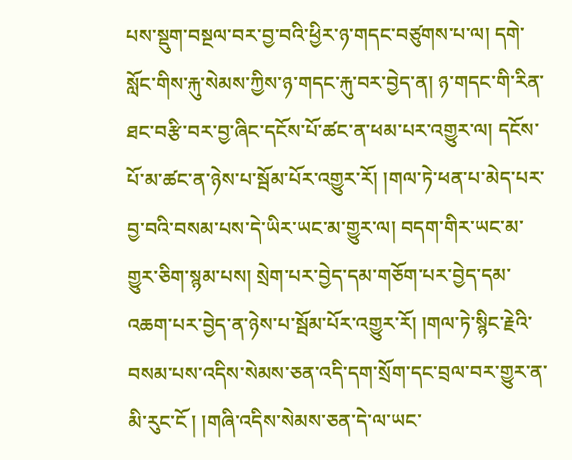པས་སྡུག་བསྔལ་བར་བྱ་བའི་ཕྱིར་ཉ་གདང་བཙུགས་པ་ལ། དགེ་སློང་གིས་རྐུ་སེམས་ཀྱིས་ཉ་གདང་རྐུ་བར་བྱེད་ན། ཉ་གདང་གི་རིན་ཐང་བརྩི་བར་བྱ་ཞིང་དངོས་པོ་ཚང་ན་ཕམ་པར་འགྱུར་ལ། དངོས་པོ་མ་ཚང་ན་ཉེས་པ་སྦོམ་པོར་འགྱུར་རོ། །གལ་ཏེ་ཕན་པ་མེད་པར་བྱ་བའི་བསམ་པས་དེ་ཡིར་ཡང་མ་གྱུར་ལ། བདག་གིར་ཡང་མ་གྱུར་ཅིག་སྙམ་པས། སྲེག་པར་བྱེད་དམ་གཅོག་པར་བྱེད་དམ་འཆག་པར་བྱེད་ན་ཉེས་པ་སྦོམ་པོར་འགྱུར་རོ། །གལ་ཏེ་སྙིང་རྗེའི་བསམ་པས་འདིས་སེམས་ཅན་འདི་དག་སྲོག་དང་བྲལ་བར་གྱུར་ན་མི་རུང་ངོ ། །གཞི་འདིས་སེམས་ཅན་དེ་ལ་ཡང་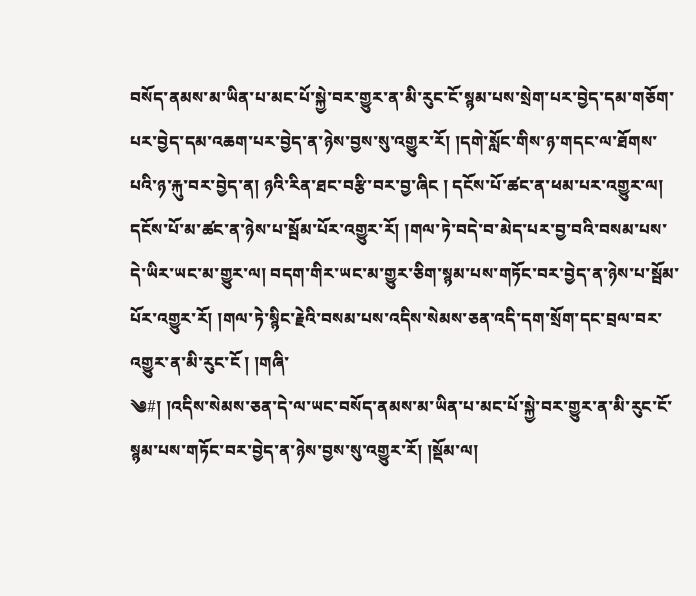བསོད་ནམས་མ་ཡིན་པ་མང་པོ་སྐྱེ་བར་གྱུར་ན་མི་རུང་ངོ་སྙམ་པས་སྲེག་པར་བྱེད་དམ་གཅོག་པར་བྱེད་དམ་འཆག་པར་བྱེད་ན་ཉེས་བྱས་སུ་འགྱུར་རོ། །དགེ་སློང་གིས་ཉ་གདང་ལ་ཐོགས་པའི་ཉ་རྐུ་བར་བྱེད་ན། ཉའི་རིན་ཐང་བརྩི་བར་བྱ་ཞིང ། དངོས་པོ་ཚང་ན་ཕམ་པར་འགྱུར་ལ། དངོས་པོ་མ་ཚང་ན་ཉེས་པ་སྦོམ་པོར་འགྱུར་རོ། །གལ་ཏེ་བདེ་བ་མེད་པར་བྱ་བའི་བསམ་པས་དེ་ཡིར་ཡང་མ་གྱུར་ལ། བདག་གིར་ཡང་མ་གྱུར་ཅིག་སྙམ་པས་གཏོང་བར་བྱེད་ན་ཉེས་པ་སྦོམ་པོར་འགྱུར་རོ། །གལ་ཏེ་སྙིང་རྗེའི་བསམ་པས་འདིས་སེམས་ཅན་འདི་དག་སྲོག་དང་བྲལ་བར་འགྱུར་ན་མི་རུང་ངོ ། །གཞི་
༄#། །འདིས་སེམས་ཅན་དེ་ལ་ཡང་བསོད་ནམས་མ་ཡིན་པ་མང་པོ་སྐྱེ་བར་གྱུར་ན་མི་རུང་ངོ་སྙམ་པས་གཏོང་བར་བྱེད་ན་ཉེས་བྱས་སུ་འགྱུར་རོ། །སྡོམ་ལ།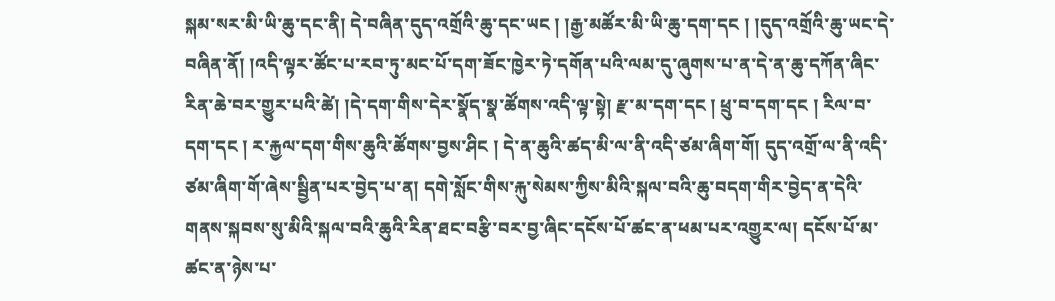སྐམ་སར་མི་ཡི་ཆུ་དང་ནི། དེ་བཞིན་དུད་འགྲོའི་ཆུ་དང་ཡང ། །རྒྱ་མཚོར་མི་ཡི་ཆུ་དག་དང ། །དུད་འགྲོའི་ཆུ་ཡང་དེ་བཞིན་ནོ། །འདི་ལྟར་ཚོང་པ་རབ་ཏུ་མང་པོ་དག་ཟོང་ཁྱེར་ཏེ་དགོན་པའི་ལམ་དུ་ཞུགས་པ་ན་དེ་ན་ཆུ་དཀོན་ཞིང་རིན་ཆེ་བར་གྱུར་པའི་ཚེ། །དེ་དག་གིས་དེར་སྣོད་སྣ་ཚོགས་འདི་ལྟ་སྟེ། རྫ་མ་དག་དང ། ཕྲུ་བ་དག་དང ། རིལ་བ་དག་དང ། ར་རྐྱལ་དག་གིས་ཆུའི་ཚོགས་བྱས་ཤིང ། དེ་ན་ཆུའི་ཚད་མི་ལ་ནི་འདི་ཙམ་ཞིག་གོ། དུད་འགྲོ་ལ་ནི་འདི་ཙམ་ཞིག་གོ་ཞེས་སྦྱིན་པར་བྱེད་པ་ན། དགེ་སློང་གིས་རྐུ་སེམས་ཀྱིས་མིའི་སྐལ་བའི་ཆུ་བདག་གིར་བྱེད་ན་དེའི་གནས་སྐབས་སུ་མིའི་སྐལ་བའི་ཆུའི་རིན་ཐང་བརྩི་བར་བྱ་ཞིང་དངོས་པོ་ཚང་ན་ཕམ་པར་འགྱུར་ལ། དངོས་པོ་མ་ཚང་ན་ཉེས་པ་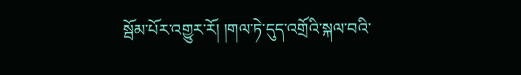སྦོམ་པོར་འགྱུར་རོ། །གལ་ཏེ་དུད་འགྲོའི་སྐལ་བའི་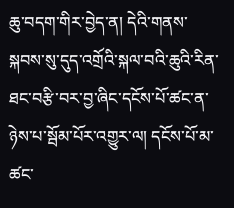ཆུ་བདག་གིར་བྱེད་ན། དེའི་གནས་སྐབས་སུ་དུད་འགྲོའི་སྐལ་བའི་ཆུའི་རིན་ཐང་བརྩི་བར་བྱ་ཞིང་དངོས་པོ་ཚང་ན་ཉེས་པ་སྦོམ་པོར་འགྱུར་ལ། དངོས་པོ་མ་ཚང་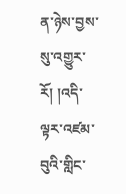ན་ཉེས་བྱས་སུ་འགྱུར་རོ། །འདི་ལྟར་འཛམ་བུའི་གླིང་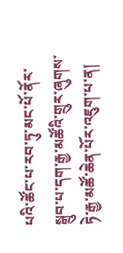པའི་ཚོང་པ་རབ་ཏུ་མང་པོ་ནོར་སྒྲུབ་པ་དག་རྒྱ་མཚོའི་གྲུར་ཞུགས་ཏེ་རྒྱ་མཚོ་ཆེན་པོར་འཇུག་པ་ན།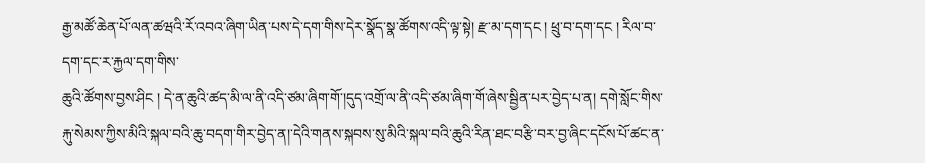རྒྱ་མཚོ་ཆེན་པོ་ལན་ཚཝའི་རོ་འབའ་ཞིག་ཡིན་པས་དེ་དག་གིས་དེར་སྣོད་སྣ་ཚོགས་འདི་ལྟ་སྟེ། རྫ་མ་དག་དང ། ཕྲུ་བ་དག་དང ། རིལ་བ་དག་དང་ར་རྐྱལ་དག་གིས་
ཆུའི་ཚོགས་བྱས་ཤིང ། དེ་ན་ཆུའི་ཚད་མི་ལ་ནི་འདི་ཙམ་ཞིག་གོ་།དུད་འགྲོ་ལ་ནི་འདི་ཙམ་ཞིག་གོ་ཞེས་སྦྱིན་པར་བྱེད་པ་ན། དགེ་སློང་གིས་རྐུ་སེམས་ཀྱིས་མིའི་སྐལ་བའི་ཆུ་བདག་གིར་བྱེད་ན།་དེའི་གནས་སྐབས་སུ་མིའི་སྐལ་བའི་ཆུའི་རིན་ཐང་བརྩི་བར་བྱ་ཞིང་དངོས་པོ་ཚང་ན་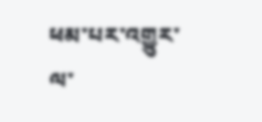ཕམ་པར་འགྱུར་ལ་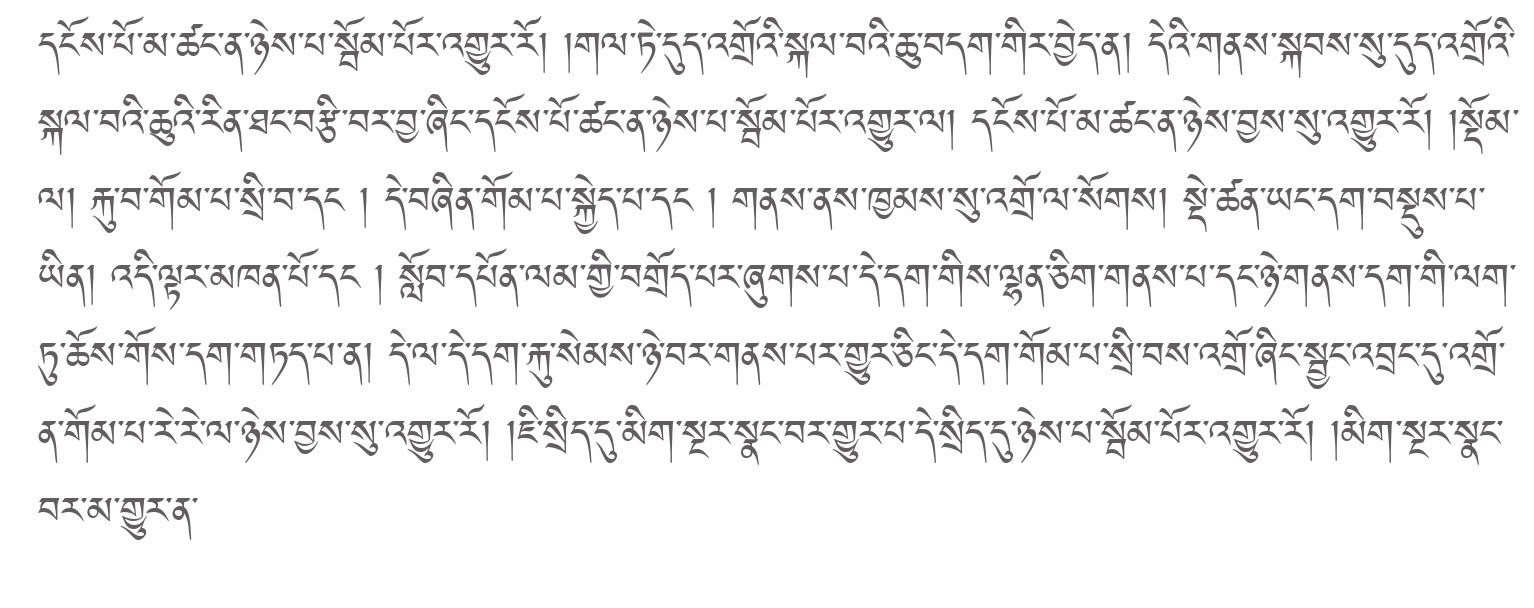དངོས་པོ་མ་ཚང་ན་ཉེས་པ་སྦོམ་པོར་འགྱུར་རོ། །གལ་ཏེ་དུད་འགྲོའི་སྐལ་བའི་ཆུ་བདག་གིར་བྱེད་ན། དེའི་གནས་སྐབས་སུ་དུད་འགྲོའི་སྐལ་བའི་ཆུའི་རིན་ཐང་བརྩི་བར་བྱ་ཞིང་དངོས་པོ་ཚང་ན་ཉེས་པ་སྦོམ་པོར་འགྱུར་ལ། དངོས་པོ་མ་ཚང་ན་ཉེས་བྱས་སུ་འགྱུར་རོ། །སྡོམ་ལ། རྐུ་བ་གོམ་པ་སྲི་བ་དང ། དེ་བཞིན་གོམ་པ་སྐྱེད་པ་དང ། གནས་ནས་ཁྱམས་སུ་འགྲོ་ལ་སོགས། སྡེ་ཚན་ཡང་དག་བསྡུས་པ་ཡིན། འདི་ལྟར་མཁན་པོ་དང ། སློབ་དཔོན་ལམ་གྱི་བགྲོད་པར་ཞུགས་པ་དེ་དག་གིས་ལྷན་ཅིག་གནས་པ་དང་ཉེ་གནས་དག་གི་ལག་ཏུ་ཆོས་གོས་དག་གཏད་པ་ན། དེ་ལ་དེ་དག་རྐུ་སེམས་ཉེ་བར་གནས་པར་གྱུར་ཅིང་དེ་དག་གོམ་པ་སྲི་བས་འགྲོ་ཞིང་སྦྱང་འབྲང་དུ་འགྲོ་ན་གོམ་པ་རེ་རེ་ལ་ཉེས་བྱས་སུ་འགྱུར་རོ། །ཇི་སྲིད་དུ་མིག་སྔར་སྣང་བར་གྱུར་པ་དེ་སྲིད་དུ་ཉེས་པ་སྦོམ་པོར་འགྱུར་རོ། །མིག་སྔར་སྣང་བར་མ་གྱུར་ན་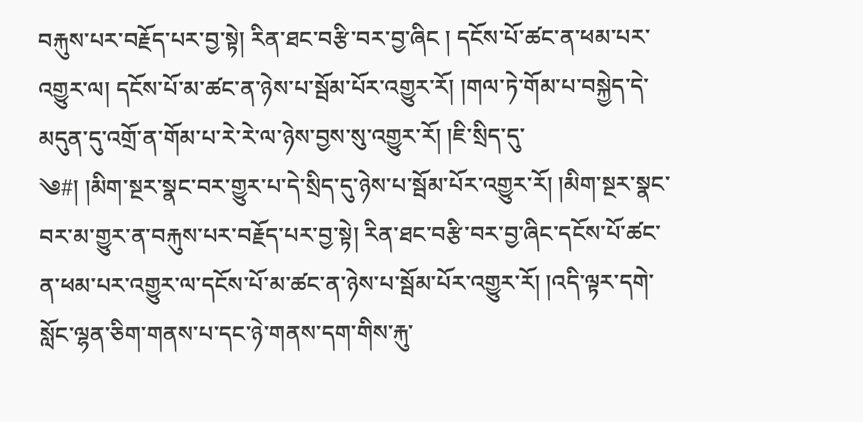བརྐུས་པར་བརྗོད་པར་བྱ་སྟེ། རིན་ཐང་བརྩི་བར་བྱ་ཞིང ། དངོས་པོ་ཚང་ན་ཕམ་པར་འགྱུར་ལ། དངོས་པོ་མ་ཚང་ན་ཉེས་པ་སྦོམ་པོར་འགྱུར་རོ། །གལ་ཏེ་གོམ་པ་བསྐྱེད་དེ་མདུན་དུ་འགྲོ་ན་གོམ་པ་རེ་རེ་ལ་ཉེས་བྱས་སུ་འགྱུར་རོ། །ཇི་སྲིད་དུ་
༄#། །མིག་སྔར་སྣང་བར་གྱུར་པ་དེ་སྲིད་དུ་ཉེས་པ་སྦོམ་པོར་འགྱུར་རོ། །མིག་སྔར་སྣང་བར་མ་གྱུར་ན་བརྐུས་པར་བརྗོད་པར་བྱ་སྟེ། རིན་ཐང་བརྩི་བར་བྱ་ཞིང་དངོས་པོ་ཚང་ན་ཕམ་པར་འགྱུར་ལ་དངོས་པོ་མ་ཚང་ན་ཉེས་པ་སྦོམ་པོར་འགྱུར་རོ། །འདི་ལྟར་དགེ་སློང་ལྷན་ཅིག་གནས་པ་དང་ཉེ་གནས་དག་གིས་རྐུ་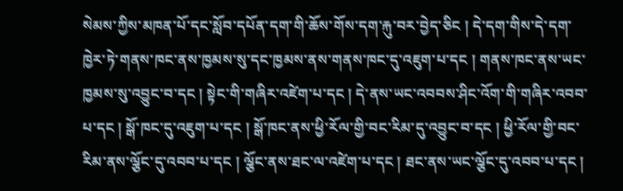སེམས་ཀྱིས་མཁན་པོ་དང་སློབ་དཔོན་དག་གི་ཆོས་གོས་དག་རྐུ་བར་བྱེད་ཅིང ། དེ་དག་གིས་དེ་དག་ཁྱེར་ཏེ་གནས་ཁང་ནས་ཁྱམས་སུ་དང་ཁྱམས་ནས་གནས་ཁང་དུ་འཇུག་པ་དང ། གནས་ཁང་ནས་ཡང་ཁྱམས་སུ་འབྱུང་བ་དང ། སྟེང་གི་གཞིར་འཛེག་པ་དང ། དེ་ནས་ཡང་འབབས་ཤིང་འོག་གི་གཞིར་འབབ་པ་དང ། སྒོ་ཁང་དུ་འཇུག་པ་དང ། སྒོ་ཁང་ནས་ཕྱི་རོལ་གྱི་བང་རིམ་དུ་འབྱུང་བ་དང ། ཕྱི་རོལ་གྱི་བང་རིམ་ནས་ལྕོང་དུ་འབབ་པ་དང ། ལྕོང་ནས་ཐང་ལ་འཛེག་པ་དང ། ཐང་ནས་ཡང་ལྕོང་དུ་འབབ་པ་དང །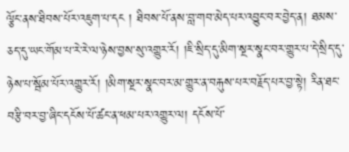ལྕོང་ནས་ཐིབས་པོར་འཇུག་པ་དང ། ཐིབས་པོ་ནས་བླ་གབ་མེད་པར་འབྱུང་བར་བྱེད་ན། ཐམས་ཅད་དུ་ཡང་གོམ་པ་རེ་རེ་ལ་ཉེས་བྱས་སུ་འགྱུར་རོ། །ཇི་སྲིད་དུ་མིག་སྔར་སྣང་བར་གྱུར་པ་དེ་སྲིད་དུ་ཉེས་པ་སྦོམ་པོར་འགྱུར་རོ། །མིག་སྔར་སྣང་བར་མ་གྱུར་ན་བརྐུས་པར་བརྗོད་པར་བྱ་སྟེ། རིན་ཐང་བརྩི་བར་བྱ་ཞིང་དངོས་པོ་ཚང་ན་ཕམ་པར་འགྱུར་ལ། དངོས་པོ་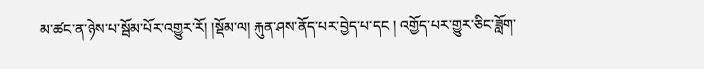མ་ཚང་ན་ཉེས་པ་སྦོམ་པོར་འགྱུར་རོ། །སྡོམ་ལ། རྐུན་ཤས་ནོད་པར་བྱེད་པ་དང ། འགྱོད་པར་གྱུར་ཅིང་ཟློག་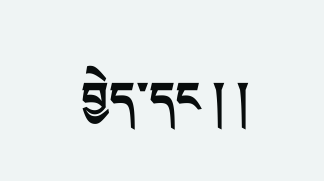བྱེད་དང ། །